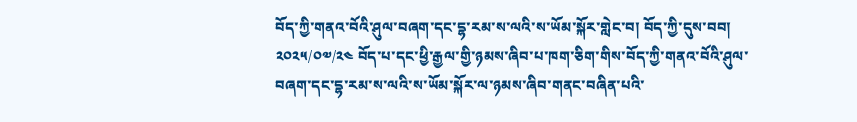བོད་ཀྱི་གནའ་བོའི་ཤུལ་བཞག་དང་དྷ་རམ་ས་ལའི་ས་ཡོམ་སྐོར་གླེང་བ། བོད་ཀྱི་དུས་བབ། ༢༠༢༥/༠༧/༢༤ བོད་པ་དང་ཕྱི་རྒྱལ་གྱི་ཉམས་ཞིབ་པ་ཁག་ཅིག་གིས་བོད་ཀྱི་གནའ་བོའི་ཤུལ་བཞག་དང་དྷ་རམ་ས་ལའི་ས་ཡོམ་སྐོར་ལ་ཉམས་ཞིབ་གནང་བཞིན་པའི་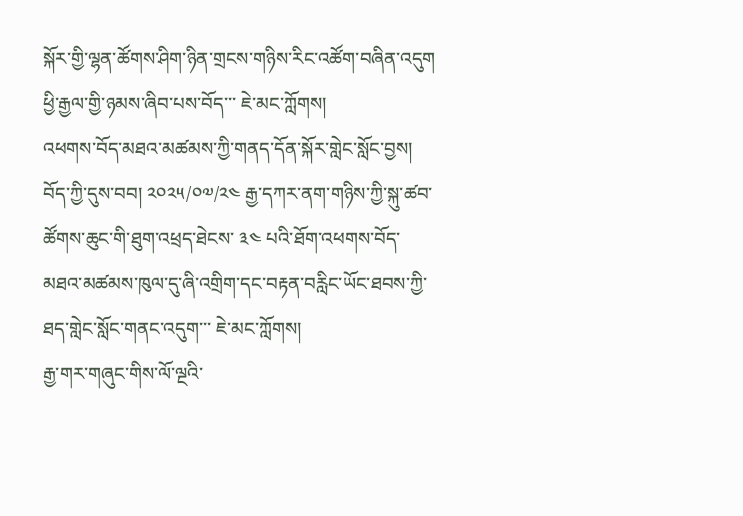སྐོར་གྱི་ལྷན་ཚོགས་ཤིག་ཉིན་གྲངས་གཉིས་རིང་འཚོག་བཞིན་འདུག ཕྱི་རྒྱལ་གྱི་ཉམས་ཞིབ་པས་བོད་་་ ཇེ་མང་ཀློགས།
འཕགས་བོད་མཐའ་མཚམས་ཀྱི་གནད་དོན་སྐོར་གླེང་སློང་བྱས། བོད་ཀྱི་དུས་བབ། ༢༠༢༥/༠༧/༢༤ རྒྱ་དཀར་ནག་གཉིས་ཀྱི་སྐུ་ཚབ་ཚོགས་ཆུང་གི་ཐུག་འཕྲད་ཐེངས་ ༣༤ པའི་ཐོག་འཕགས་བོད་མཐའ་མཚམས་ཁུལ་དུ་ཞི་འགྲིག་དང་བརྟན་བརླིང་ཡོང་ཐབས་ཀྱི་ཐད་གླེང་སློང་གནང་འདུག་་་ ཇེ་མང་ཀློགས།
རྒྱ་གར་གཞུང་གིས་ལོ་ལྔའི་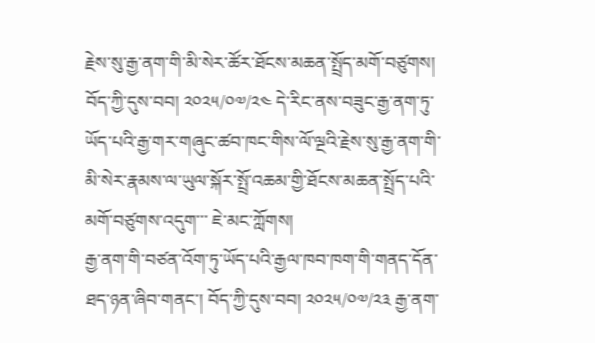རྗེས་སུ་རྒྱ་ནག་གི་མི་སེར་ཚོར་ཐོངས་མཆན་སྤྲོད་མགོ་བཙུགས། བོད་ཀྱི་དུས་བབ། ༢༠༢༥/༠༧/༢༤ དེ་རིང་ནས་བཟུང་རྒྱ་ནག་ཏུ་ཡོད་པའི་རྒྱ་གར་གཞུང་ཚབ་ཁང་གིས་ལོ་ལྔའི་རྗེས་སུ་རྒྱ་ནག་གི་མི་སེར་རྣམས་ལ་ཡུལ་སྐོར་སྤྲོ་འཆམ་གྱི་ཐོངས་མཆན་སྤྲོད་པའི་མགོ་བཙུགས་འདུག་་་ ཇེ་མང་ཀློགས།
རྒྱ་ནག་གི་བཙན་འོག་ཏུ་ཡོད་པའི་རྒྱལ་ཁབ་ཁག་གི་གནད་དོན་ཐད་ཉན་ཞིབ་གནང་། བོད་ཀྱི་དུས་བབ། ༢༠༢༥/༠༧/༢༣ རྒྱ་ནག་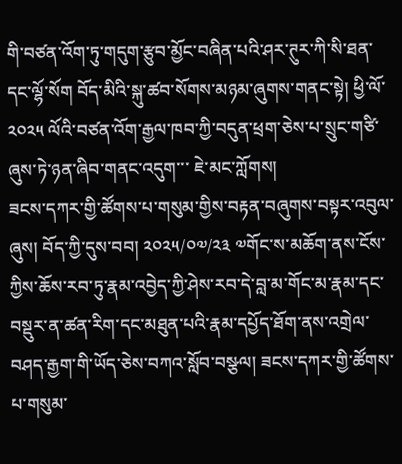གི་བཙན་འོག་ཏུ་གདུག་རྩུབ་མྱོང་བཞིན་པའི་ཤར་ཊུར་ཀི་སི་ཐན་དང་ལྷོ་སོག བོད་མིའི་སྐུ་ཚབ་སོགས་མཉམ་ཞུགས་གནང་སྟེ། ཕྱི་ལོ་ ༢༠༢༥ ལོའི་བཙན་འོག་རྒྱལ་ཁབ་ཀྱི་བདུན་ཕྲག་ཅེས་པ་སྲུང་གཙི་ཞུས་ཏེ་ཉན་ཞིབ་གནང་འདུག་་་ ཇེ་མང་ཀློགས།
ཟངས་དཀར་གྱི་ཚོགས་པ་གསུམ་གྱིས་བརྟན་བཞུགས་བསྟར་འབུལ་ཞུས། བོད་ཀྱི་དུས་བབ། ༢༠༢༥/༠༧/༢༣ ༧གོང་ས་མཆོག་ནས་ངོས་ཀྱིས་ཆོས་རབ་ཏུ་རྣམ་འབྱེད་ཀྱི་ཤེས་རབ་དེ་བླ་མ་གོང་མ་རྣམ་དང་བསྡུར་ན་ཚན་རིག་དང་མཐུན་པའི་རྣམ་དཔྱོད་ཐོག་ནས་འགྲེལ་བཤད་རྒྱག་གི་ཡོད་ཅེས་བཀའ་སློབ་བསྩལ། ཟངས་དཀར་གྱི་ཚོགས་པ་གསུམ་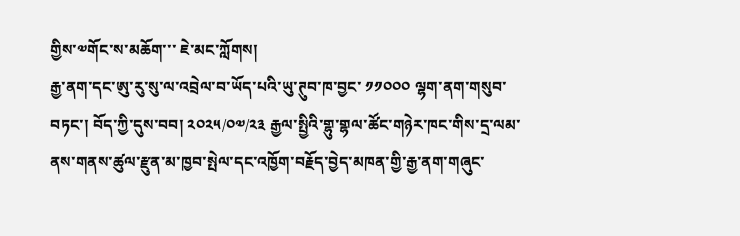གྱིས་༧གོང་ས་མཆོག་་་ ཇེ་མང་ཀློགས།
རྒྱ་ནག་དང་ཨུ་རུ་སུ་ལ་འབྲེལ་བ་ཡོད་པའི་ཡུ་ཊུབ་ཁ་བྱང་ ༡༡༠༠༠ ལྷག་ནག་གསུབ་བཏང་། བོད་ཀྱི་དུས་བབ། ༢༠༢༥/༠༧/༢༣ རྒྱལ་སྤྱིའི་གྷུ་གྷལ་ཚོང་གཉེར་ཁང་གིས་དྲ་ལམ་ནས་གནས་ཚུལ་རྫུན་མ་ཁྱབ་སྤེལ་དང་འཁྱོག་བརྗོད་བྱེད་མཁན་གྱི་རྒྱ་ནག་གཞུང་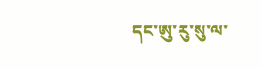དང་ཨུ་རུ་སུ་ལ་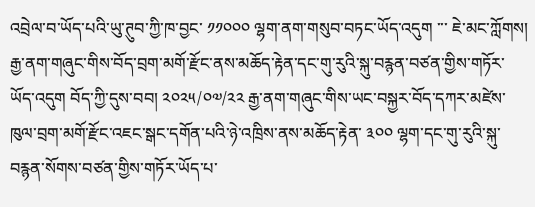འབྲེལ་བ་ཡོད་པའི་ཡུ་ཊུབ་ཀྱི་ཁ་བྱང་ ༡༡༠༠༠ ལྷག་ནག་གསུབ་བཏང་ཡོད་འདུག ་་་ ཇེ་མང་ཀློགས།
རྒྱ་ནག་གཞུང་གིས་བོད་བྲག་མགོ་རྫོང་ནས་མཆོད་རྟེན་དང་གུ་རུའི་སྐུ་བརྙན་བཙན་གྱིས་གཏོར་ཡོད་འདུག བོད་ཀྱི་དུས་བབ། ༢༠༢༥/༠༧/༢༢ རྒྱ་ནག་གཞུང་གིས་ཡང་བསྐྱར་བོད་དཀར་མཛེས་ཁུལ་བྲག་མགོ་རྫོང་འཇང་སྒང་དགོན་པའི་ཉེ་འཁྲིས་ནས་མཆོད་རྟེན་ ༣༠༠ ལྷག་དང་གུ་རུའི་སྐུ་བརྙན་སོགས་བཙན་གྱིས་གཏོར་ཡོད་པ་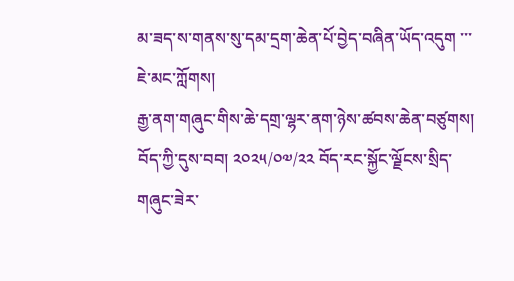མ་ཟད་ས་གནས་སུ་དམ་དྲག་ཆེན་པོ་བྱེད་བཞིན་ཡོད་འདུག ་་་ ཇེ་མང་ཀློགས།
རྒྱ་ནག་གཞུང་གིས་ཆེ་དགྲ་ལྷར་ནག་ཉེས་ཚབས་ཆེན་བཙུགས། བོད་ཀྱི་དུས་བབ། ༢༠༢༥/༠༧/༢༢ བོད་རང་སྐྱོང་ལྗོངས་སྲིད་གཞུང་ཟེར་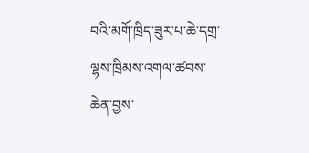བའི་མགོ་ཁྲིད་ཟུར་པ་ཆེ་དགྲ་ལྷས་ཁྲིམས་འགལ་ཚབས་ཆེན་བྱས་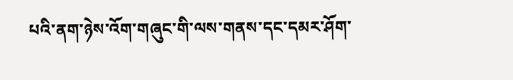པའི་ནག་ཉེས་འོག་གཞུང་གི་ལས་གནས་དང་དམར་ཤོག་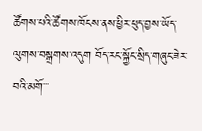ཚོགས་པའི་ཚོགས་ཁོངས་ནས་ཕྱིར་ཕུད་བྱས་ཡོད་ལུགས་བསྒྲགས་འདུག བོད་རང་སྐྱོང་སྲིད་གཞུང་ཟེར་བའི་མགོ་་་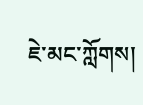ཇེ་མང་ཀློགས།